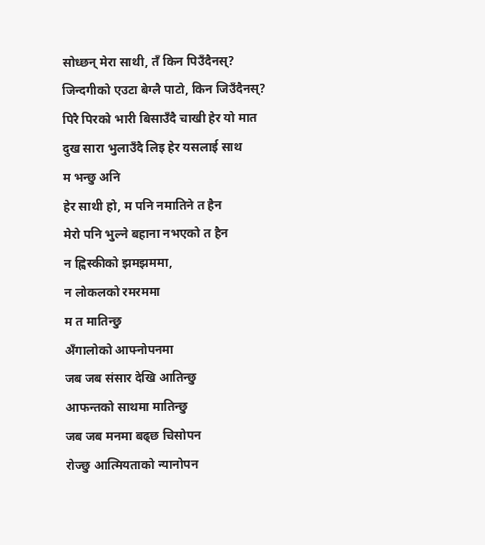सोध्छन् मेरा साथी, तँ किन पिउँदैनस्?
जिन्दगीको एउटा बेग्लै पाटो, किन जिउँदैनस्?
पिरै पिरको भारी बिसाउँदै चाखी हेर यो मात
दुख सारा भुलाउँदै लिइ हेर यसलाई साथ
म भन्छु अनि
हेर साथी हो, म पनि नमातिने त हैन
मेरो पनि भुल्ने बहाना नभएको त हैन
न ह्विस्कीको झमझममा,
न लोकलको रमरममा
म त मातिन्छु
अँगालोको आफ्नोपनमा
जब जब संसार देखि आतिन्छु
आफन्तको साथमा मातिन्छु
जब जब मनमा बढ्छ चिसोपन
रोज्छु आत्मियताको न्यानोपन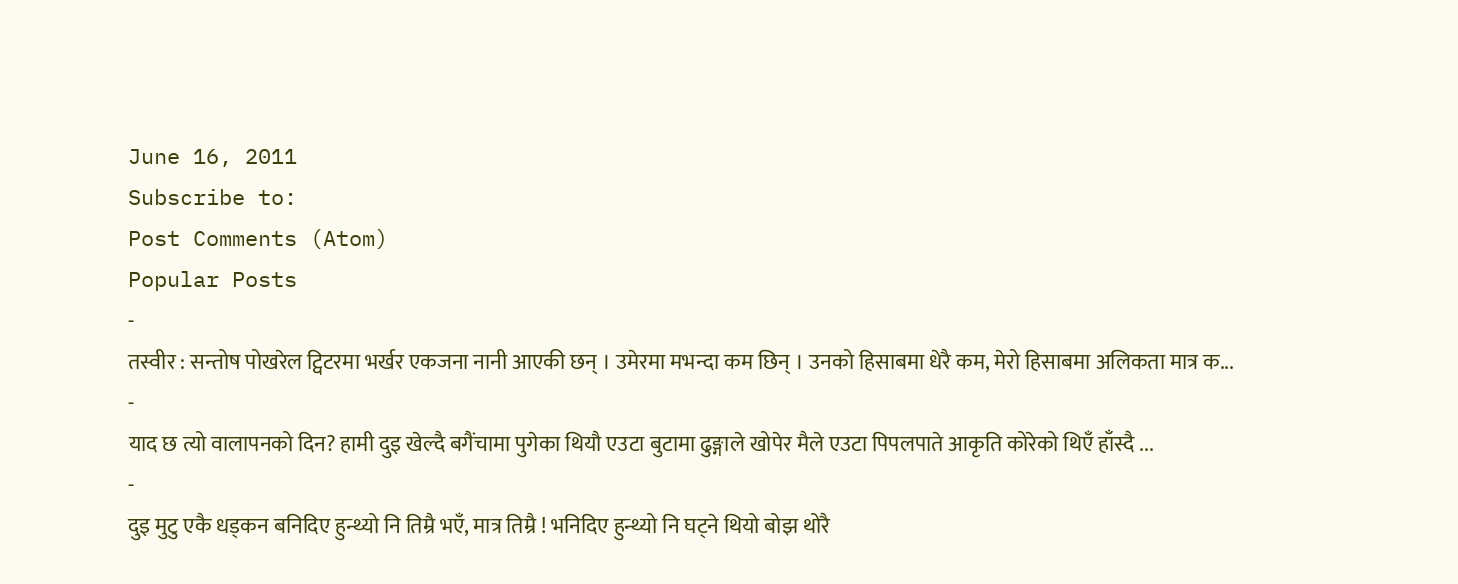June 16, 2011
Subscribe to:
Post Comments (Atom)
Popular Posts
-
तस्वीर : सन्तोष पोखरेल ट्विटरमा भर्खर एकजना नानी आएकी छन् । उमेरमा मभन्दा कम छिन् । उनको हिसाबमा धेरै कम, मेरो हिसाबमा अलिकता मात्र क...
-
याद छ त्यो वालापनको दिन? हामी दुइ खेल्दै बगैंचामा पुगेका थियौ एउटा बुटामा ढुङ्गाले खोपेर मैले एउटा पिपलपाते आकृति कोरेको थिएँ हाँस्दै ...
-
दुइ मुटु एकै धड्कन बनिदिए हुन्थ्यो नि तिम्रै भएँ, मात्र तिम्रै ! भनिदिए हुन्थ्यो नि घट्ने थियो बोझ थोरै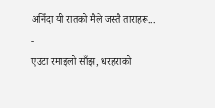अनिँदा यी रातको मैले जस्तै ताराहरू...
-
एउटा रमाइलो साँझ, धरहराको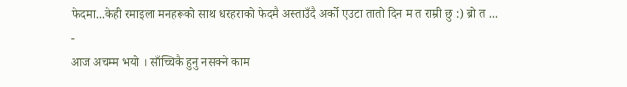फेदमा...केही रमाइला मनहरूको साथ धरहराको फेदमै अस्ताउँदै अर्को एउटा तातो दिन म त राम्री छु :) ब्रो त ...
-
आज अचम्म भयो । साँच्चिकै हुनु नसक्ने काम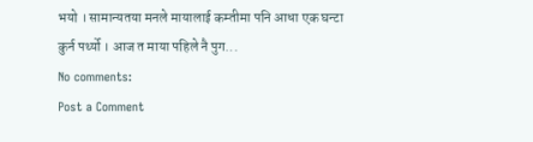भयो । सामान्यतया मनले मायालाई कम्तीमा पनि आधा एक घन्टा कुर्न पर्थ्यो । आज त माया पहिले नै पुग...
No comments:
Post a Comment